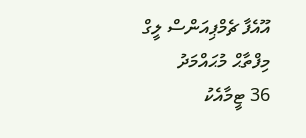އޫއެފާ ޗެމްޕިއަންސް ލީގް
މިފްތާޙް މުޙައްމަދު
36 ޓީމާއެކު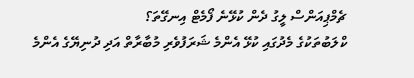ޗެމްޕިއަންސް ލީގު ދެން ކުޅޭނެ ފޯމެޓް އިނގޭތަ؟
ކްލަބުތަކުގެ މެދުގައި ކުޅޭ އެންމެ ޝަރަފުވެރި މުބާރާތް އަދި ދުނިޔޭގެ އެންމެ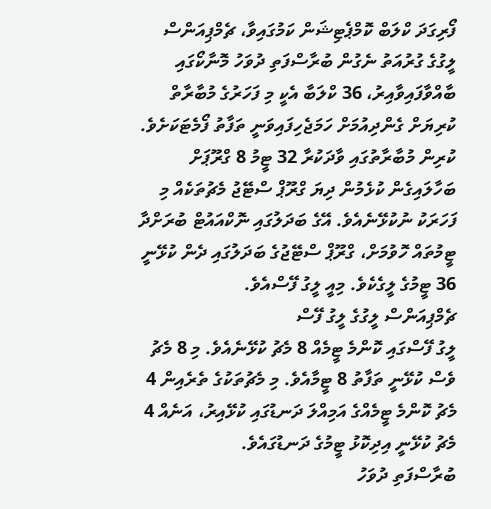ފޯރިގަދަ ކްލަބް ކޮމްޕެޓިޝަން ކަމުގައިވާ، ޗެމްޕިއަންސް ލީގުގެ ގުރުއަތު ނެގުން ބުރާސްފަތި ދުވަހު މޮނާކޯގައި ބާއްވާފައިވާއިރު، 36 ކްލަބާ އެކީ މި ފަހަރުގެ މުބާރާތް ކުރިޔަށް ގެންދިއުމަށް ހަމަޖެހިފައިވަނީ ތަފާތު ފޯމެޓަކަށެވެ.
ކުރިން މުބާރާތުގައި ވާދަކުރާ 32 ޓީމު 8 ގްރޫޕަށް ބަހާލައިގެން ކުޅެމުން ދިޔަ ގްރޫޕް ސްޓޭޖު މެޗުތަކެއް މި ފަހަރަކު ނުކުޅޭނެއެވެ. އޭގެ ބަދަލުގައި ނޮކްއައުޓް ބުރަށްދާ ޓީމުތައް ހޮވުމަށް، ގްރޫޕް ސްޓޭޖުގެ ބަދަލުގައި ދެން ކުޅޭނީ 36 ޓީމުގެ ލީގެކެވެ. މިއީ ލީގު ފޭސްއެވެ.
ޗެމްޕިއަންސް ލީގުގެ ލީގު ފޭސް
ލީގު ފޭސްގައި ކޮންމެ ޓީމެއް 8 މެޗު ކުޅޭނެއެވެ. މި 8 މެޗު ވެސް ކުޅޭނީ ތަފާތު 8 ޓީމާއެވެ. މި މެޗުތަކުގެ ތެރެއިން 4 މެޗު ކޮންމެ ޓީމެއްގެ އަމިއްލަ ދަނޑުގައި ކުޅޭއިރު، އަނެއް 4 މެޗު ކުޅޭނީ އިދިކޮޅު ޓީމުގެ ދަނޑުގައެވެ.
ބުރާސްފަތި ދުވަހު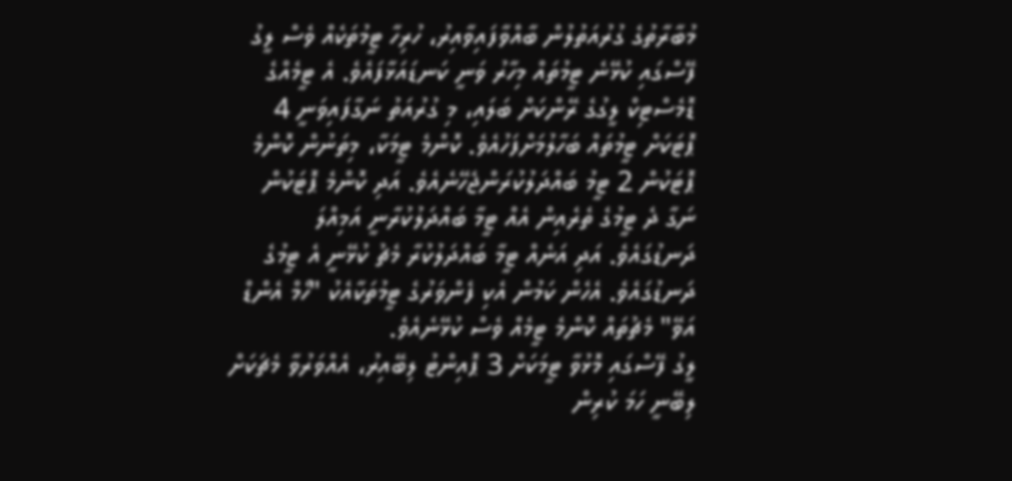މުބާރާތުގެ ގުރުއަތުލުން ބާއްވާފައިވާއިރު، ހުރިހާ ޓީމުތަކެއް ވެސް ލީގު ފޭސްގައި ކުޅޭނެ ޓީމުތައް މިހާރު ވަނީ ކަނޑައަޅާފައެވެ. އެ ޓީމެއްގެ ޑޮމެސްޓިކް ލީގުގެ ރޭންކަށް ބަލައި، މި ގުރުއަތު ނަގާފައިވަނީ 4 ޕޮޓަކަށް ޓީމުތައް ބަހާލުމަށްފަހުއެވެ. ކޮންމެ ޓީމަކާ، މިތަނުން ކޮންމެ ޕޮޓަކުން 2 ޓީމު ބައްދަލުކުރަންޖެހޭނެއެވެ. އަދި ކޮންމެ ޕޮޓަކުން ނަގާ ދެ ޓީމުގެ ތެރެއިން އެއް ޓީމާ ބައްދަލުކުރާނީ އަމިއްލަ ދަނޑުގައެވެ. އަދި އަނެއް ޓީމާ ބައްދަލުކުރާ މެޗު ކުޅޭނީ އެ ޓީމުގެ ދަނޑުގައެވެ. އެހެން ކަމުން އެކި ފެންވަރުގެ ޓީމުތަކާއެކު "ހޯމް އެންޑް އަވޭ" މެޗުތައް ކޮންމެ ޓީމެއް ވެސް ކުޅޭނެއެވެ.
ލީގު ފޭސްގައި މޮޅުވާ ޓީމަކަށް 3 ޕޮއިންޓު ލިބޭއިރު، އެއްވަރުވާ މެޗަކަށް ލިބޭނީ ހަމަ ކުރިން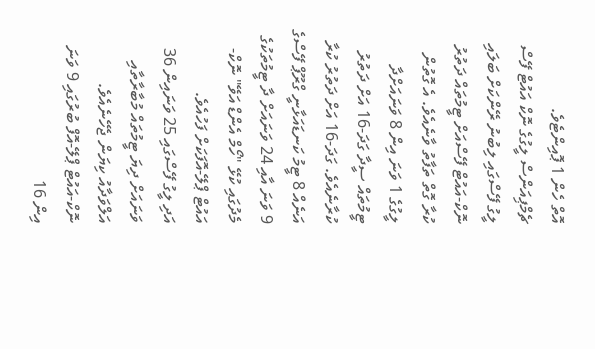އޮތް ހެން 1 ޕޮއިންޓެވެ.
ޗެމްޕިއަންސް ލީގުގެ ނޮކް އައުޓް ފޭސް
ލީގު ފޭސްގައި ލިބުނު ރޭންކަށް ބަލައި ނޮކް-އައުޓް ފޭސްއަށް ޓީމުތައް ދަތުރު ކުރާ ގޮތް ތަފާތު ވާނެއެވެ. އެ ގޮތުން ލީގުގެ 1 ވަނަ އިން 8 ވަނައަށްދާ ޓީމުތައް ސީދާ ގަދަ-16 އަށް ދަތުރު ކުރާނެއެވެ. ގަދަ-16 އަށް ދަތުރު ކުރާ އަނެއް 8 ޓީމު ކަނޑައަޅާނީ ގްރޫޕް ފޭސްގެ 9 ވަނަ އާއި 24 ވަނައަށް ދާ ޓީމުތަކުގެ މެދުގައި ކުޅޭ "ހޯމް އެންޑް އަވޭ" ނޮކް-އައުޓް ޕްލޭ-އޮފަކަށް ފަހުއެވެ.
އަދި ލީގު ފޭސްގައި 25 ވަނައިން 36 ވަނައަށް ދިޔަ ޓީމުތައް މުބާރާތާއި އަލްވަދާއު ކިޔަން ޖެހޭނެއެވެ.
ނޮކް-އައުޓް ޕްލޭ-އޮފް ބުރުގައި 9 ވަނަ އިން 16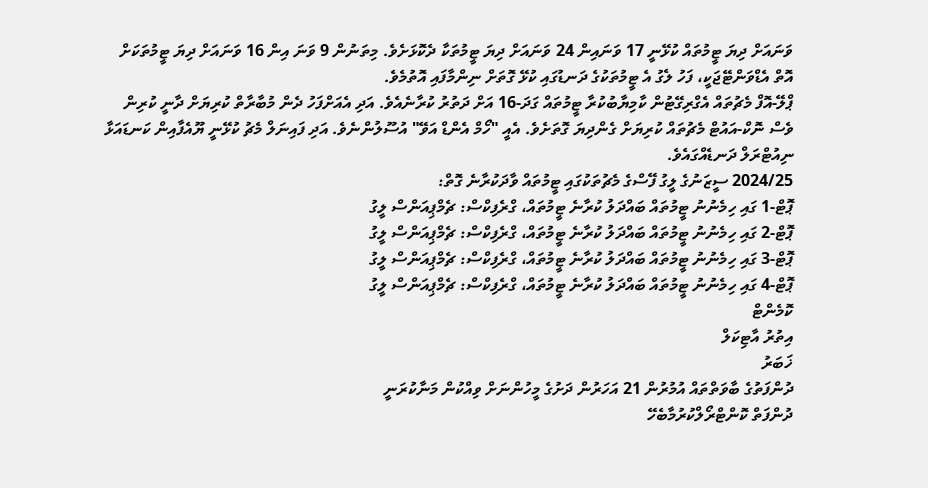ވަނައަށް ދިޔަ ޓީމުތައް ކުޅޭނީ 17 ވަނައިން 24 ވަނައަށް ދިޔަ ޓީމުތަކާ ދެކޮޅަށެވެ. މިތަނުން 9 ވަނަ އިން 16 ވަނައަށް ދިޔަ ޓީމުތަކަށް އޮތް އެޑްވަންޓޭޖަކީ، ފަހު ލެގު އެ ޓީމުތަކުގެ ދަނޑުގައި ކުޅޭ ގޮތަށް ނިންމާފައި އޮތުމެވެ.
ޕްލޭ-އޮފް މެޗުތައް އެގްރިގޭޓުން ކާމިޔާބުކުރާ ޓީމުތައް ގަދަ-16 އަށް ދަތުރު ކުރާނެއެވެ. އަދި އެއަށްފަހު ދެން މުބާރާތް ކުރިޔަށް ދާނީ ކުރިން ވެސް ނޮކް-އައުޓް މެޗުތައް ކުރިޔަށް ގެންދިޔަ ގޮތަށެވެ. އެއީ "ހޯމް އެންޑް އަވޭ" އުސޫލުންނެވެ. އަދި ފައިނަލް މެޗު ކުޅޭނީ ޔޫއެފާއިން ކަނޑައަޅާ ނިއުޓްރަލް ދަނޑެއްގައެވެ.
2024/25 ސީޒަނުގެ ލީގު ފޭސްގެ މެޗުތަކުގައި ޓީމުތައް ވާދަކުރާނެ ގޮތް:
ޕޮޓް-1 ގައި ހިމެނުނު ޓީމުތައް ބައްދަލު ކުރާނެ ޓީމުތައް، ގްރެފިކްސް: ޗެމްޕިއަންސް ލީގު
ޕޮޓް-2 ގައި ހިމެނުނު ޓީމުތައް ބައްދަލު ކުރާނެ ޓީމުތައް، ގްރެފިކްސް: ޗެމްޕިއަންސް ލީގު
ޕޮޓް-3 ގައި ހިމެނުނު ޓީމުތައް ބައްދަލު ކުރާނެ ޓީމުތައް، ގްރެފިކްސް: ޗެމްޕިއަންސް ލީގު
ޕޮޓް-4 ގައި ހިމެނުނު ޓީމުތައް ބައްދަލު ކުރާނެ ޓީމުތައް، ގްރެފިކްސް: ޗެމްޕިއަންސް ލީގު
ކޮމެންޓް
އިތުރު އާޓިކަލް
ޚަބަރު
ދުންފަތުގެ ބާވަތްތައް އުމުރުން 21 އަހަރުން ދަށުގެ މީހުންނަށް ވިއްކުން މަނާކުރަނީ
ދުންފަތް ކޮންޓްރޯލްކުރުމާބެހޭ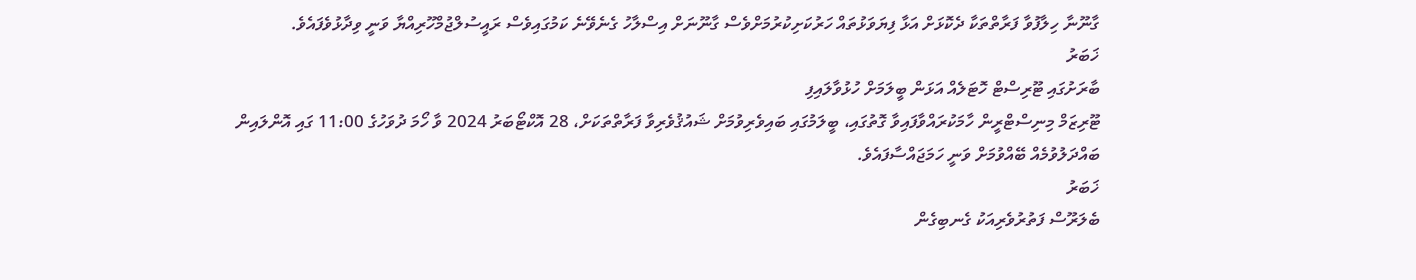ގާނޫނާ ހިލާފުވާ ފަރާތްތަކާ ދެކޮޅަށް އަޅާ ފިޔަވަޅުތައް ހަރުކަށިކުރުމަށްވެސް ގާނޫނަށް އިސްލާހު ގެނެވޭނެ ކަމުގައިވެސް ރައީސުލްޖުމްހޫރިއްޔާ ވަނީ ވިދާޅުވެފައެވެ.
ޚަބަރު
ބާރަށުގައި ޓޫރިސްޓް ހޮޓަލެއް އަޅަން ބީލަމަށް ހުޅުވާލައިފި
ޓޫރިޒަމް މިނިސްޓްރީން ހާމަކުރައްވާފައިވާ ގޮތުގައި، ބީލަމުގައި ބައިވެރިވުމަށް ޝައުޤުވެރިވާ ފަރާތްތަކަށް، 28 އޮކްޓޯބަރު 2024 ވާ ހޯމަ ދުވަހުގެ 11:00 ގައި އޮންލައިން ބައްދަލުވުމެއް ބޭއްވުމަށް ވަނީ ހަމަޖައްސާފައެވެ.
ޚަބަރު
ބެލަރޫސް ފަތުރުވެރިއަކު ގެނބިގެން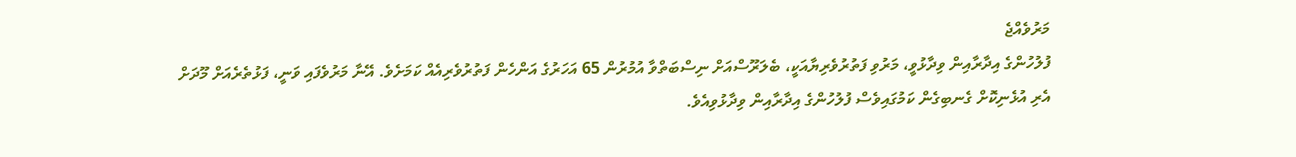މަރުވެއްޖެ
ފުލުހުންގެ އިދާރާއިން ވިދާޅުވީ، މަރުވި ފަތުރުވެރިޔާއަކީ، ބެލަރޫސްއަށް ނިސްބަތްވާ އުމުރުން 65 އަހަރުގެ އަންހެން ފަތުރުވެރިއެއް ކަމަށެވެ. އޭނާ މަރުވެފައި ވަނީ، ފަޅުތެރެއަށް މޫދަށް އެރި އުޅެނިކޮށް ގެނބިގެން ކަމުގައިވެސް ފުލުހުންގެ އިދާރާއިން ވިދާޅުވިއެވެ.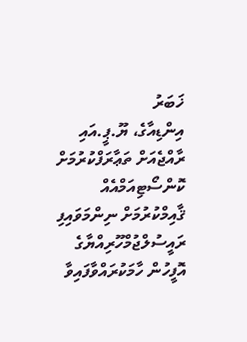ޚަބަރު
އިންޑިއާގެ، ޔޫ.ޕީ.އައި ރާއްޖެއަށް ތަޢާރަފްކުރުމަށް ކޮންސޯޓިއަމްއެއް ޤާއިމްކުރުމަށް ނިންމަވައިފި
ރައީސުލްޖުމްހޫރިއްޔާގެ އޮފީހުން ހާމަކުރައްވާފައިވާ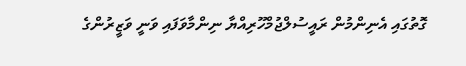ގޮތުގައި އެނިންމުން ރައީސުލްޖުމްހޫރިއްޔާ ނިންމާވަފައި ވަނީ ވަޒީރުންގެ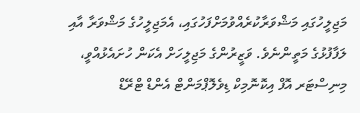މަޖިލީހުގައި މަޝްވަރާކުރެއްވުމަށްފަހުގައި، އެމަޖިލީހުގެ މަޝްވަރާ އާއި ލަފާފުޅުގެ މަތީންނެވެ. ވަޒީރުންގެ މަޖިލީހަށް އެކަން ހުށައެޅުއްވީ، މިނިސްޓަރ އޮފް އިކޮނޮމިކް ޑިވެލޮޕްމަންޓް އެންޑް ޓްރޭޑް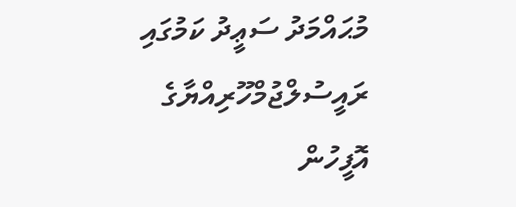މުޙައްމަދު ސަޢީދު ކަމުގައި ރައީސުލްޖުމްހޫރިއްޔާގެ އޮފީހުން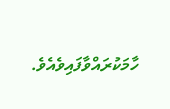ހާމަކުރައްވާފައިވެއެވެ.